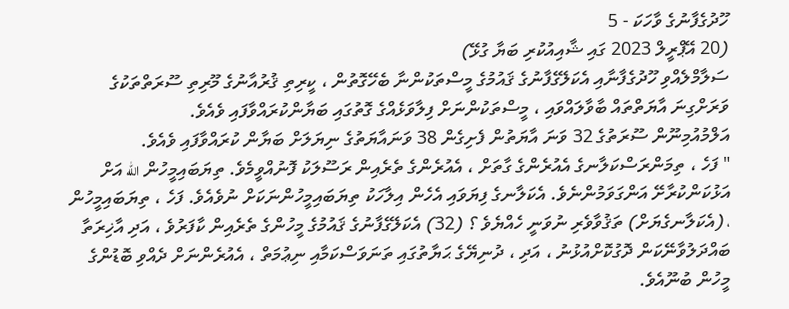ހޫދުގެފާނުގެ ވާހަކަ - 5
(20 އޭޕްރީލް 2023 ގައި ޝާއިއުކުރި ބަޔާ ގުޅޭ)
ސަލާމްލެއްވި ހޫދުގެފާނާއި އެކަލޭގެފާނުގެ ޤައުމުގެ މީސްތަކުންނާ ބެހޭގޮތުން ، ކީރިތި ޤުރުއާނުގެ މޫރިތި ސޫރަތްތަކުގެ ވަރަށްގިނަ އާޔަތްތައް ބާވާލައްވައި ، މީސްތަކުންނަށް ފިލާވަޅެއްގެ ގޮތުގައި ބަޔާންކުރައްވާފައި ވެއެވެ.
އަލްމުއުމިނޫން ސޫރަތުގެ 32 ވަނަ އާޔަތުން ފެށިގެން 38 ވަނައާޔަތުގެ ނިޔަލަށް ބަޔާން ކުރައްވާފައި ވެއެވެ.
" ފަހެ ، ތިމަންރަސްކަލާނގެ އެއުރެންގެ ގާތަށް ، އެއުރެންގެ ތެރެއިން ރަސޫލަކު ފޮނުއްވީމެވެ. ތިޔަބައިމީހުން الله އަށް އަޅުކަންކުރާށޭ އަންގަވަމުންނެވެ. އެކަލާނގެ ފިޔަވައި އެހެން އިލާހަކު ތިޔަބައިމީހުންނަކަށް ނުވެއެވެ. ފަހެ ، ތިޔަބައިމީހުން ، (އެކަލާނގެޔަށް) ތަޤުވާވެރި ނުވަނީ ހެއްޔެވެ ؟ (32) އެކަލޭގެފާނުގެ ޤައުމުގެ މީހުންގެ ތެރެއިން ކާފަރުވެ ، އަދި އާޚިރަތާ ބައްދަލުވާނޭކަން ދޮގުކޮށްއުޅުނު ، އަދި ، ދުނިޔޭގެ ޙަޔާތުގައި ތަނަވަސްކަމާއި ނިޢުމަތް ، އެއުރެންނަށް ދެއްވި ބޮޑުންގެ މީހުން ބުނޫއެވެ.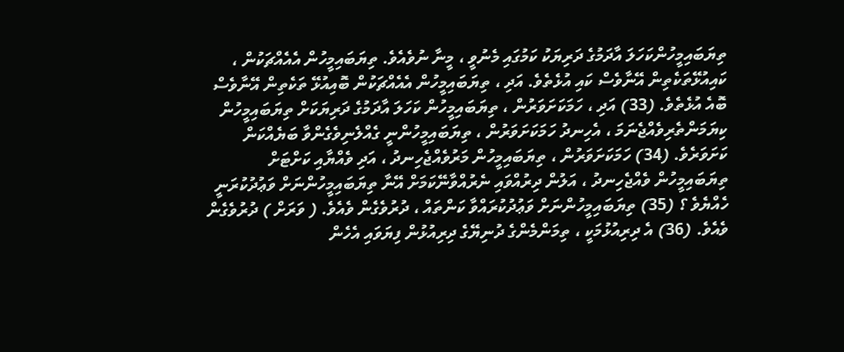ތިޔަބައިމީހުންކަހަލަ އާދަމުގެ ދަރިޔަކު ކަމުގައި މެނުވީ ، މީނާ ނުވެއެވެ. ތިޔަބައިމީހުން އެއެއްޗަކުން ، ކައިއުޅޭތަކެތިން އޭނާވެސް ކައި އުޅެތެވެ. އަދި ، ތިޔަބައިމީހުން އެއެއްޗަކުން ބޮއިއުޅޭ ތަކެތިން އޭނާވެސް ބޮއެ އުޅެތެވެ. (33) އަދި ، ހަމަކަށަވަރުން ، ތިޔަބައިމީހުން ކަހަލަ އާދަމުގެ ދަރިޔަކަށް ތިޔަބައިމީހުން ކިޔަމަންތެރިވެއްޖެނަމަ ، އެހިނދު ހަމަކަށަވަރުން ، ތިޔަބައިމީހުންނީ ގެއްލެނިވެގެންވާ ބަޔެއްކަން ކަށަވަރެވެ. (34) ހަމަކަށަވަރުން ، ތިޔަބައިމީހުން މަރުވެއްޖެހިނދު ، އަދި ވެއްޔާއި ކަށްޓަށް ތިޔަބައިމީހުން ވެއްޖެހިނދު ، އަލުން ދިރުއްވައި ނެރުއްވާނޭކަމަށް އޭނާ ތިޔަބައިމީހުންނަށް ވަޢުދުކުރަނީ ހެއްޔެވެ ؟ (35) ތިޔަބައިމީހުންނަށް ވަޢުދުކުރައްވާ ކަންތައް ، ދުރުވެގެން ވެއެވެ. ( ވަރަށް ) ދުރުވެގެން ވެއެވެ. (36) އެ ދިރިއުޅުމަކީ ، ތިމަންމެންގެ ދުނިޔޭގެ ދިރިއުޅުން ފިޔަވައި އެހެން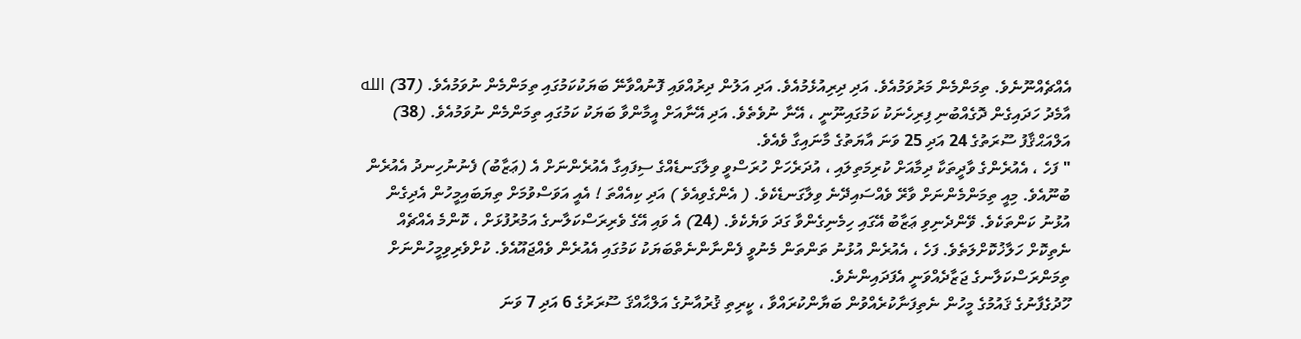އެއްޗެއްނޫނެވެ. ތިމަންމެން މަރުވަމުއެވެ. އަދި ދިރިއުޅެމުއެވެ. އަދި އަލުން ދިރުއްވައި ފޮނުއްވާނޭ ބަޔަކުކަމުގައި ތިމަންމެން ނުވަމުއެވެ. (37) الله އާމެދު ހަދައިގެން ދޮގެއްބުނި ފިރިހެނަކު ކަމުގައިނޫނީ ، އޭނާ ނުވެތެވެ. އަދި އޭނާއަށް އީމާންވާ ބަޔަކު ކަމުގައި ތިމަންމެން ނުވަމުއެވެ. (38)
އަލްއަޙްޤާފު ސޫރަތުގެ 24 އަދި 25 ވަނަ އާޔަތުގެ މާނައިގާ ވެއެވެ.
" ފަހެ ، އެއުރެންގެ ވާދީތަކާ ދިމާއަށް ކުރިމަތިލައި ، އުދަރެހަށް ހުރަސްވީ ވިލާގަނޑެއްގެ ސިފައިގާ އެއުރެންނަށް އެ (ޢަޒާބު) ފެނުނުހިނދު އެއުރެން ބުނޫއެވެ. މިއީ ތިމަންމެންނަށް ވާރޭ ވެއްސައިދޭނެ ވިލާގަނޑެކެވެ. ( އެންގެވިއެވެ ) އަދި ކިއެއްތަ ! އެއީ އަވަސްވުމަށް ތިޔަބައިމީހުން އެދިގެން އުޅުނު ކަންތަކެވެ. ވޭންދެނިވި ޢަޒާބު އޭގައި ހިމެނިގެންވާ ގަދަ ވަޔެކެވެ. (24) އެ ވައި އޭގެ ވެރިރަސްކަލާނގެ އަމުރުފުޅަށް ، ކޮންމެ އެއްޗެއް ނެތިކޮށް ހަލާޚުކޮށްލަތެވެ. ފަހެ ، އެއުރެން އުޅުނު ތަންތަން މެނުވީ ފެންނާންނެތްބަޔަކު ކަމުގައި އެއުރެން ވެއްޖައޫއެވެ. ކުށްވެރިވިމީހުންނަށް ތިމަންރަސްކަލާނގެ ޖަޒާދެއްވަނީ އެފަދައިންނެވެ.
ހޫދުގެފާނުގެ ޤައުމުގެ މީހުން ނެތިފަނާކުރެއްވުން ބަޔާންކުރައްވާ ، ކީރިތި ޤުރުއާނުގެ އަލްޙާއްޤަ ސޫރަރުގެ 6 އަދި 7 ވަނަ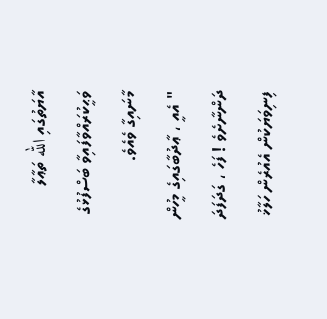އާޔަތުގައި الله ތަޢާލާ ވަޙީކުރައްވާފައިވާ ބަސްފުޅުގެ މާނައިގާ ވެއެވެ.
" އެއީ ، ޢާދުބާގައިގެ މީހުން ދަންނާށެވެ ! ފަހެ ، ގަދަފަދަ ފިނިވަޔަކުން އެއުރެން ހަލާޚު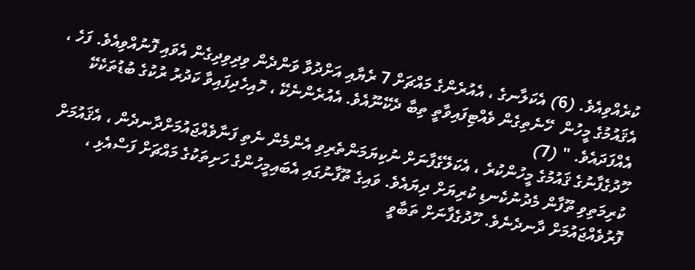ކުރެއްވިއެވެ. (6) އެކަލާނގެ ، އެއުރެންގެ މައްޗަށް 7 ރެޔާއި އަށްދުވާ ވަންދެން ވިދިވިދިގެން އެވައި ފޮނުއްވިއެވެ. ފަހެ ، އެޤައުމުގެ މީހުން  ހޭނެތިގެން ވެއްޓިފައިވާތީ ތިބާ ދެކޭނޫއެވެ. އެއުރެންނެކޭ ، ހޮއިހެދިފައިވާ ކަދުރު ރުކުގެ ބުޑުތަކެކޭ އެއްފަދައެވެ. " (7)
ހޫދުގެފާނުގެ ޤައުމުގެ މީހުންކުރެ ، އެކަލޭގެފާނަށް ނުކިޔަމަންތެރިވި އެންމެން ނެތި ފަނާވެއްޖައުމަށްދާނދެން ، އެޤައުމަށް ކުރިމަތިވި ތޫފާން މެދުނުކެނޑި ކުރިޔަށް ދިޔައެވެ. ވައިގެ ތޫފާނުގައި އެބައިމީހުންގެ ހަށިތަކުގެ މައްޗަށް ފަސްއެޅި ، ފޮރުވެއްޖައުމަށް ދާނދެނެވެ. ހޫދުގެފާނަށް ތަބާވީ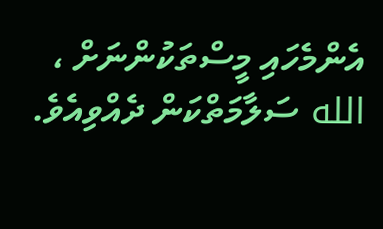އެންމެހައި މީސްތަކުންނަށް ، الله ސަލާމަތްކަން ދެއްވިއެވެ.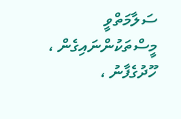ސަލާމަތްވީ މީސްތަކުންނައިގެން ، ހޫދުގެފާނު ،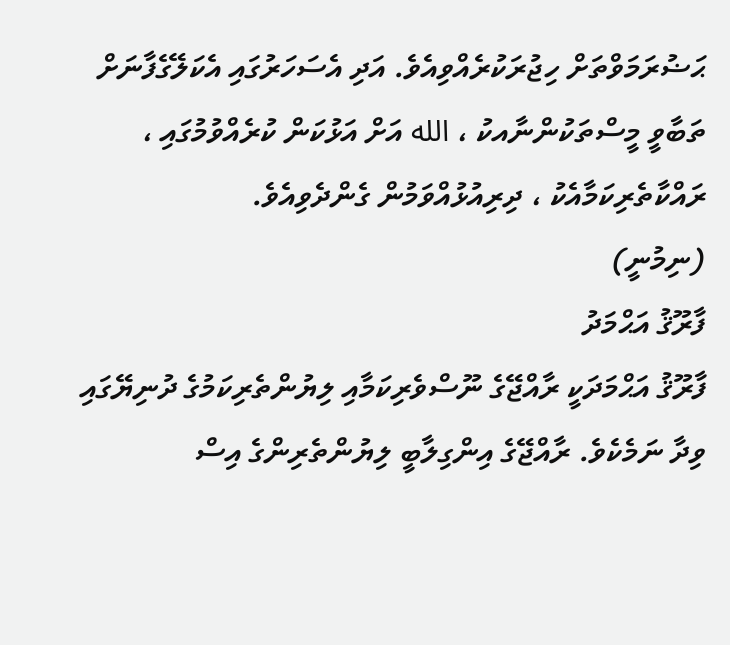ޙަޟުރަމަވްތަށް ހިޖުރަކުރެއްވިއެވެ. އަދި އެސަހަރުގައި އެކަލޭގެފާނަށް ތަބާވީ މީސްތަކުންނާއކު ، الله އަށް އަޅުކަން ކުރެއްވުމުގައި ، ރައްކާތެރިކަމާއެކު ، ދިރިއުޅުއްވަމުން ގެންދެވިއެވެ.
(ނިމުނީ)
ފާރޫޤު އަޙްމަދު
ފާރޫޤު އަޙްމަދަކީ ރާއްޖޭގެ ނޫސްވެރިކަމާއި ލިޔުންތެރިކަމުގެ ދުނިޔޭގައި ވިދާ ނަމެކެވެ. ރާއްޖޭގެ އިންގިލާބީ ލިޔުންތެރިންގެ އިސް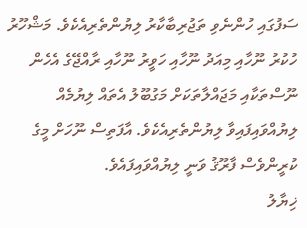ސަފުގައި ހުންނެވި ތަޖުރިބާކާރު ލިޔުންތެރިއެކެވެ. މަޝްހޫރު ހުކުރު ނޫހާއި މިއަދު ނޫހާއި ހަވީރު ނޫހާއި ރާއްޖޭގެ އެހެން ނޫސްތަކާއި މަޖައްލާތަކަށް މަގުބޫލު އެތައް ލިޔުމެއް ލިޔުއްވައިފައިވާ ލިޔުންތެރިއެކެވެ. އާފަތިސް ނޫހަށް މީގެ ކުރީންވެސް ފާރޫޤު ވަނީ ލިޔުއްވައިފައެވެ.
ޚިޔާލު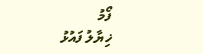ފޯމު
ޚިޔާލު ފައުޅު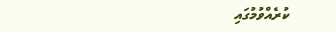ކުރެއްވުމުގައި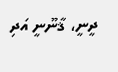ދީނީ، ޤާނޫނީ އަދި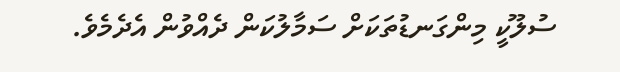ސުލޫކީ މިންގަނޑުތަކަށް ސަމާލުކަން ދެއްވުން އެދެމެވެ.